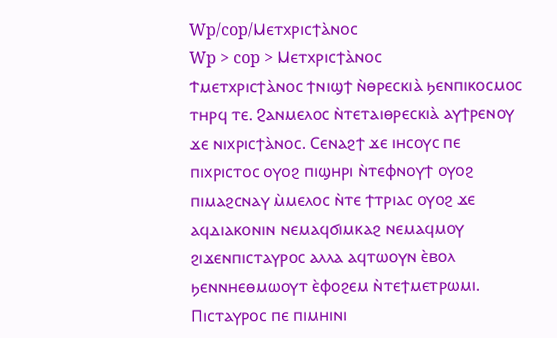Wp/cop/Ⲙⲉⲧⲭⲣⲓⲥϯⲁ̀ⲛⲟⲥ
Wp > cop > Ⲙⲉⲧⲭⲣⲓⲥϯⲁ̀ⲛⲟⲥ
Ϯⲙⲉⲧⲭⲣⲓⲥϯⲁ̀ⲛⲟⲥ ϯⲛⲓϣϯ ⲛ̀ⲑⲣⲉⲥⲕⲓⲁ̀ ϧⲉⲛⲡⲓⲕⲟⲥⲙⲟⲥ ⲧⲏⲣϥ ⲧⲉ. Ϩⲁⲛⲙⲉⲗⲟⲥ ⲛ̀ⲧⲉⲧⲁⲓⲑⲣⲉⲥⲕⲓⲁ̀ ⲁⲩϯⲣⲉⲛⲟⲩ ϫⲉ ⲛⲓⲭⲣⲓⲥϯⲁ̀ⲛⲟⲥ. Ⲥⲉⲛⲁϩϯ ϫⲉ ⲓⲏⲥⲟⲩⲥ ⲡⲉ ⲡⲓⲭⲣⲓⲥⲧⲟⲥ ⲟⲩⲟϩ ⲡⲓϣⲏⲣⲓ ⲛ̀ⲧⲉⲫⲛⲟⲩϯ ⲟⲩⲟϩ ⲡⲓⲙⲁϩⲥⲛⲁⲩ ⲙ̀ⲙⲉⲗⲟⲥ ⲛ̀ⲧⲉ ϯⲧⲣⲓⲁⲥ ⲟⲩⲟϩ ϫⲉ ⲁϥⲇⲓⲁⲕⲟⲛⲓⲛ ⲛⲉⲙⲁϥϭⲓⲙⲕⲁϩ ⲛⲉⲙⲁϥⲙⲟⲩ ϩⲓϫⲉⲛⲡⲓⲥⲧⲁⲩⲣⲟⲥ ⲁⲗⲗⲁ ⲁϥⲧⲱⲟⲩⲛ ⲉ̀ⲃⲟⲗ ϧⲉⲛⲛⲏⲉⲑⲙⲱⲟⲩⲧ ⲉ̀ⲫⲟϩⲉⲙ ⲛ̀ⲧⲉϯⲙⲉⲧⲣⲱⲙⲓ.
Ⲡⲓⲥⲧⲁⲩⲣⲟⲥ ⲡⲉ ⲡⲓⲙⲏⲓⲛⲓ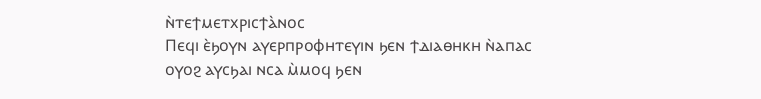ⲛ̀ⲧⲉϯⲙⲉⲧⲭⲣⲓⲥϯⲁ̀ⲛⲟⲥ
Ⲡⲉϥⲓ ⲉ̀ϧⲟⲩⲛ ⲁⲩⲉⲣⲡⲣⲟⲫⲏⲧⲉⲩⲓⲛ ϧⲉⲛ ϯⲇⲓⲁⲑⲏⲕⲏ ⲛ̀ⲁⲡⲁⲥ ⲟⲩⲟϩ ⲁⲩⲥϧⲁⲓ ⲛⲥⲁ ⲙ̀ⲙⲟϥ ϧⲉⲛ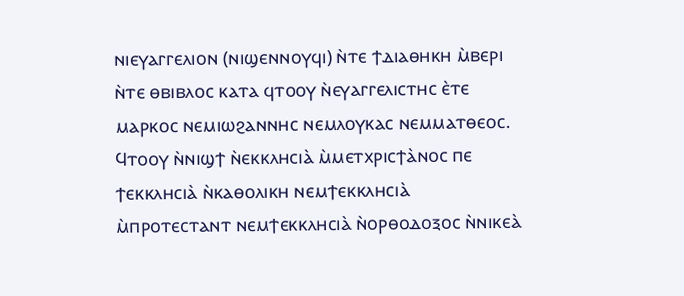ⲛⲓⲉⲩⲁⲅⲅⲉⲗⲓⲟⲛ (ⲛⲓϣⲉⲛⲛⲟⲩϥⲓ) ⲛ̀ⲧⲉ ϯⲇⲓⲁⲑⲏⲕⲏ ⲙ̀ⲃⲉⲣⲓ ⲛ̀ⲧⲉ ⲑⲃⲓⲃⲗⲟⲥ ⲕⲁⲧⲁ ϥⲧⲟⲟⲩ ⲛ̀ⲉⲩⲁⲅⲅⲉⲗⲓⲥⲧⲏⲥ ⲉ̀ⲧⲉ ⲙⲁⲣⲕⲟⲥ ⲛⲉⲙⲓⲱϩⲁⲛⲛⲏⲥ ⲛⲉⲙⲗⲟⲩⲕⲁⲥ ⲛⲉⲙⲙⲁⲧⲑⲉⲟⲥ.
Ϥⲧⲟⲟⲩ ⲛ̀ⲛⲓϣϯ ⲛ̀ⲉⲕⲕⲗⲏⲥⲓⲁ̀ ⲙ̀ⲙⲉⲧⲭⲣⲓⲥϯⲁ̀ⲛⲟⲥ ⲡⲉ ϯⲉⲕⲕⲗⲏⲥⲓⲁ̀ ⲛ̀ⲕⲁⲑⲟⲗⲓⲕⲏ ⲛⲉⲙϯⲉⲕⲕⲗⲏⲥⲓⲁ̀ ⲙ̀ⲡⲣⲟⲧⲉⲥⲧⲁⲛⲧ ⲛⲉⲙϯⲉⲕⲕⲗⲏⲥⲓⲁ̀ ⲛ̀ⲟⲣⲑⲟⲇⲟⲝⲟⲥ ⲛ̀ⲛⲓⲕⲉⲁ̀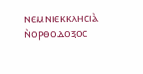ⲛⲉⲙⲛⲓⲉⲕⲕⲗⲏⲥⲓⲁ̀ ⲛ̀ⲟⲣⲑⲟⲇⲟⲝⲟⲥ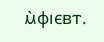ⲙ̀ⲫⲓⲉⲃⲧ.